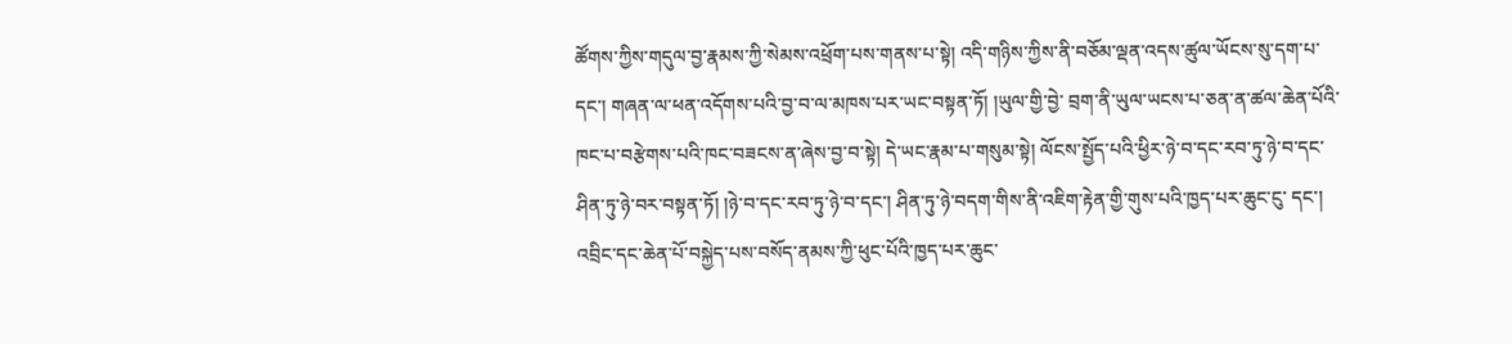ཚོགས་ཀྱིས་གདུལ་བྱ་རྣམས་ཀྱི་སེམས་འཕྲོག་པས་གནས་པ་སྟེ། འདི་གཉིས་ཀྱིས་ནི་བཅོམ་ལྡན་འདས་ཚུལ་ཡོངས་སུ་དག་པ་དང་། གཞན་ལ་ཕན་འདོགས་པའི་བྱ་བ་ལ་མཁས་པར་ཡང་བསྟན་ཏོ། །ཡུལ་གྱི་བྱེ་ བྲག་ནི་ཡུལ་ཡངས་པ་ཅན་ན་ཚལ་ཆེན་པོའི་ཁང་པ་བརྩེགས་པའི་ཁང་བཟངས་ན་ཞེས་བྱ་བ་སྟེ། དེ་ཡང་རྣམ་པ་གསུམ་སྟེ། ལོངས་སྤྱོད་པའི་ཕྱིར་ཉེ་བ་དང་རབ་ཏུ་ཉེ་བ་དང་ཤིན་ཏུ་ཉེ་བར་བསྟན་ཏོ། །ཉེ་བ་དང་རབ་ཏུ་ཉེ་བ་དང་། ཤིན་ཏུ་ཉེ་བདག་གིས་ནི་འཇིག་རྟེན་གྱི་གུས་པའི་ཁྱད་པར་ཆུང་ངུ་ དང་། འབྲིང་དང་ཆེན་པོ་བསྐྱེད་པས་བསོད་ནམས་ཀྱི་ཕུང་པོའི་ཁྱད་པར་ཆུང་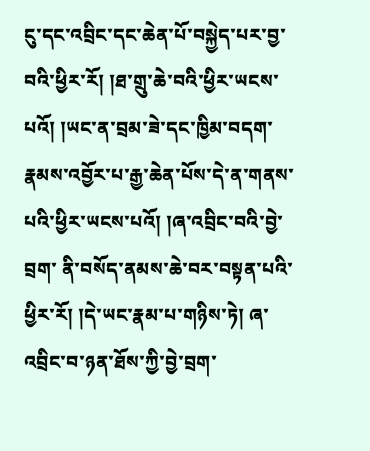ངུ་དང་འབྲིང་དང་ཆེན་པོ་བསྐྱེད་པར་བྱ་བའི་ཕྱིར་རོ། །ཐ་གྲུ་ཆེ་བའི་ཕྱིར་ཡངས་པའོ། །ཡང་ན་བྲམ་ཟེ་དང་ཁྱིམ་བདག་རྣམས་འབྱོར་པ་རྒྱ་ཆེན་པོས་དེ་ན་གནས་པའི་ཕྱིར་ཡངས་པའོ། །ཞ་འབྲིང་བའི་བྱེ་བྲག་ ནི་བསོད་ནམས་ཆེ་བར་བསྟན་པའི་ཕྱིར་རོ། །དེ་ཡང་རྣམ་པ་གཉིས་ཏེ། ཞ་འབྲིང་བ་ཉན་ཐོས་ཀྱི་བྱེ་བྲག་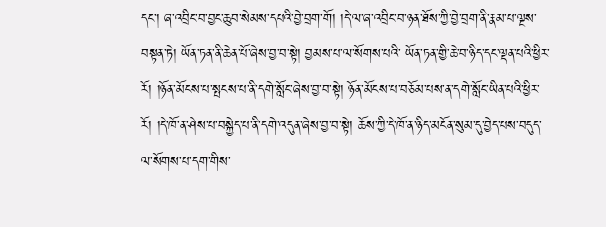དང་། ཞ་འབྲིང་བ་བྱང་ཆུབ་སེམས་དཔའི་བྱེ་བྲག་གོ། །དེ་ལ་ཞ་འབྲིང་བ་ཉན་ཐོས་ཀྱི་བྱེ་བྲག་ནི་རྣམ་པ་ལྔས་བསྟན་ཏེ། ཡོན་ཏན་ནི་ཆེན་པོ་ཞེས་བྱ་བ་སྟེ། བྱམས་པ་ལ་སོགས་པའི་ ཡོན་ཏན་གྱི་ཆེ་བ་ཉིད་དང་ལྡན་པའི་ཕྱིར་རོ། །ཉོན་མོངས་པ་སྤངས་པ་ནི་དགེ་སློང་ཞེས་བྱ་བ་སྟེ། ཉོན་མོངས་པ་བཅོམ་པས་ན་དགེ་སློང་ཡིན་པའི་ཕྱིར་རོ། །དེ་ཁོ་ན་ཤེས་པ་བསྐྱེད་པ་ནི་དགེ་འདུན་ཞེས་བྱ་བ་སྟེ། ཆོས་ཀྱི་དེ་ཁོ་ན་ཉིད་མངོན་སུམ་དུ་བྱེད་པས་བདུད་ལ་སོགས་པ་དག་གིས་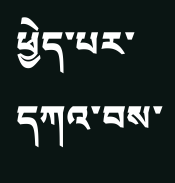ཕྱེད་པར་དཀའ་བས་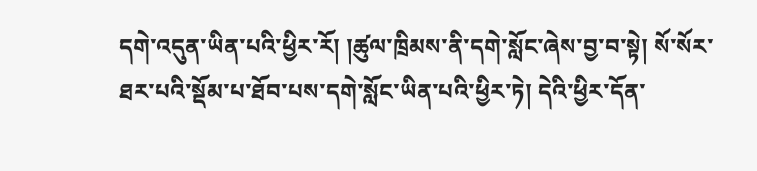དགེ་འདུན་ཡིན་པའི་ཕྱིར་རོ། །ཚུལ་ཁྲིམས་ནི་དགེ་སློང་ཞེས་བྱ་བ་སྟེ། སོ་སོར་ཐར་པའི་སྡོམ་པ་ཐོབ་པས་དགེ་སློང་ཡིན་པའི་ཕྱིར་ཏེ། དེའི་ཕྱིར་དོན་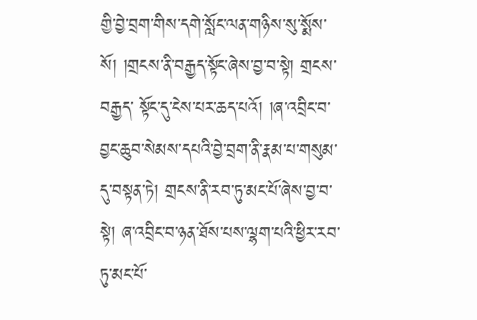གྱི་བྱེ་བྲག་གིས་དགེ་སློང་ལན་གཉིས་སུ་སྨོས་སོ། །གྲངས་ནི་བརྒྱད་སྟོང་ཞེས་བྱ་བ་སྟེ། གྲངས་བརྒྱད་ སྟོང་དུ་ངེས་པར་ཆད་པའོ། །ཞ་འབྲིང་བ་བྱང་ཆུབ་སེམས་དཔའི་བྱེ་བྲག་ནི་རྣམ་པ་གསུམ་དུ་བསྟན་ཏེ། གྲངས་ནི་རབ་ཏུ་མང་པོ་ཞེས་བྱ་བ་སྟེ། ཞ་འབྲིང་བ་ཉན་ཐོས་པས་ལྷག་པའི་ཕྱིར་རབ་ཏུ་མང་པོ་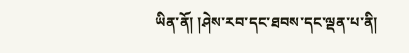ཡིན་ནོ། །ཤེས་རབ་དང་ཐབས་དང་ལྡན་པ་ནི།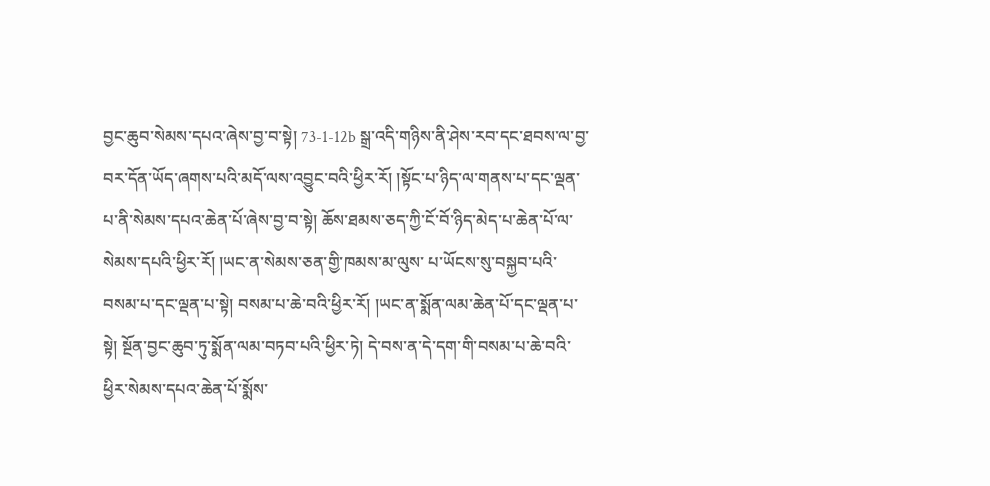བྱང་ཆུབ་སེམས་དཔའ་ཞེས་བྱ་བ་སྟེ། 73-1-12b སྒྲ་འདི་གཉིས་ནི་ཤེས་རབ་དང་ཐབས་ལ་བྱ་བར་དོན་ཡོད་ཞགས་པའི་མདོ་ལས་འབྱུང་བའི་ཕྱིར་རོ། །སྟོང་པ་ཉིད་ལ་གནས་པ་དང་ལྡན་པ་ནི་སེམས་དཔའ་ཆེན་པོ་ཞེས་བྱ་བ་སྟེ། ཆོས་ཐམས་ཅད་ཀྱི་ངོ་བོ་ཉིད་མེད་པ་ཆེན་པོ་ལ་སེམས་དཔའི་ཕྱིར་རོ། །ཡང་ན་སེམས་ཅན་གྱི་ཁམས་མ་ལུས་ པ་ཡོངས་སུ་བསྐྱབ་པའི་བསམ་པ་དང་ལྡན་པ་སྟེ། བསམ་པ་ཆེ་བའི་ཕྱིར་རོ། །ཡང་ན་སྨོན་ལམ་ཆེན་པོ་དང་ལྡན་པ་སྟེ། སྔོན་བྱང་ཆུབ་ཏུ་སྨོན་ལམ་བཏབ་པའི་ཕྱིར་ཏེ། དེ་བས་ན་དེ་དག་གི་བསམ་པ་ཆེ་བའི་ཕྱིར་སེམས་དཔའ་ཆེན་པོ་སྨོས་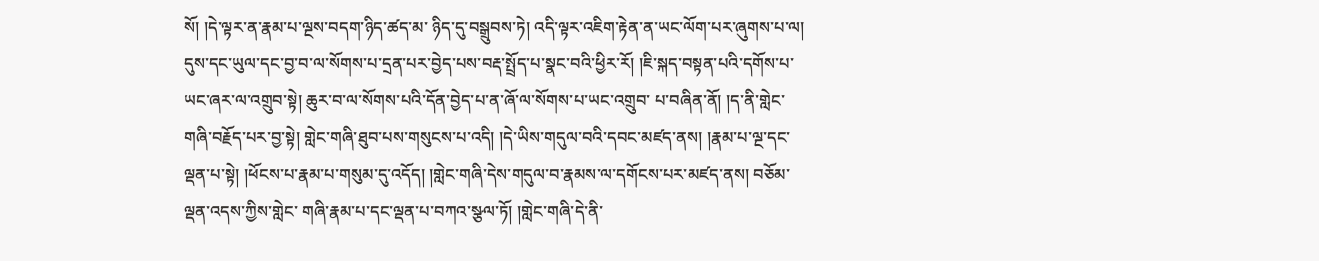སོ། །དེ་ལྟར་ན་རྣམ་པ་ལྔས་བདག་ཉིད་ཚད་མ་ ཉིད་དུ་བསྒྲུབས་ཏེ། འདི་ལྟར་འཇིག་རྟེན་ན་ཡང་ལོག་པར་ཞུགས་པ་ལ། དུས་དང་ཡུལ་དང་བྱ་བ་ལ་སོགས་པ་དྲན་པར་བྱེད་པས་བརྡ་སྤྲོད་པ་སྣང་བའི་ཕྱིར་རོ། །ཇི་སྐད་བསྟན་པའི་དགོས་པ་ཡང་ཞར་ལ་འགྲུབ་སྟེ། ཆུར་བ་ལ་སོགས་པའི་དོན་བྱེད་པ་ན་ཞོ་ལ་སོགས་པ་ཡང་འགྲུབ་ པ་བཞིན་ནོ། །ད་ནི་གླེང་གཞི་བརྗོད་པར་བྱ་སྟེ། གླེང་གཞི་ཐུབ་པས་གསུངས་པ་འདི། །དེ་ཡིས་གདུལ་བའི་དབང་མཛད་ནས། །རྣམ་པ་ལྔ་དང་ལྡན་པ་སྟེ། །ཕོངས་པ་རྣམ་པ་གསུམ་དུ་འདོད། །གླེང་གཞི་དེས་གདུལ་བ་རྣམས་ལ་དགོངས་པར་མཛད་ནས། བཅོམ་ལྡན་འདས་ཀྱིས་གླེང་ གཞི་རྣམ་པ་དང་ལྡན་པ་བཀའ་སྩལ་ཏོ། །གླེང་གཞི་དེ་ནི་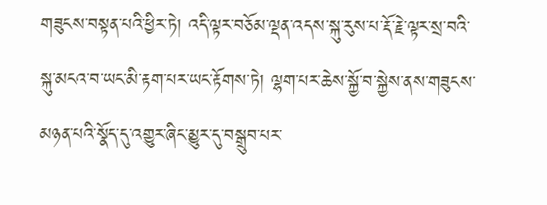གཟུངས་བསྟན་པའི་ཕྱིར་ཏེ། འདི་ལྟར་བཅོམ་ལྡན་འདས་སྐུ་རུས་པ་རྡོ་རྗེ་ལྟར་སྲ་བའི་སྐུ་མངའ་བ་ཡང་མི་རྟག་པར་ཡང་རྟོགས་ཏེ། ལྷག་པར་ཆེས་སྐྱོ་བ་སྐྱེས་ནས་གཟུངས་མཉན་པའི་སྣོད་དུ་འགྱུར་ཞིང་མྱུར་དུ་བསྒྲུབ་པར་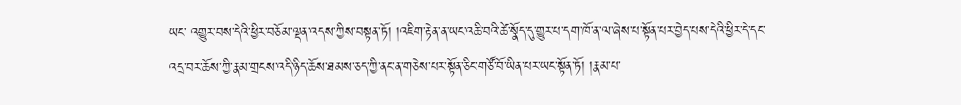ཡང་ འགྱུར་བས་དེའི་ཕྱིར་བཅོམ་ལྡན་འདས་ཀྱིས་བསྟན་ཏོ། །འཇིག་རྟེན་ན་ཡང་འཆི་བའི་ཚེ་སྣོད་དུ་གྱུར་པ་དག་ཁོ་ན་ལ་ཞེས་པ་སྟོན་པར་བྱེད་པས་དེའི་ཕྱིར་དེ་དང་འདྲ་བར་ཆོས་ཀྱི་རྣམ་གྲངས་འདི་ཉིད་ཆོས་ཐམས་ཅད་ཀྱི་ནང་ན་གཅེས་པར་སྟོན་ཅིང་གཙོ་བོ་ཡིན་པར་ཡང་སྟོན་ཏོ། །རྣམ་པ་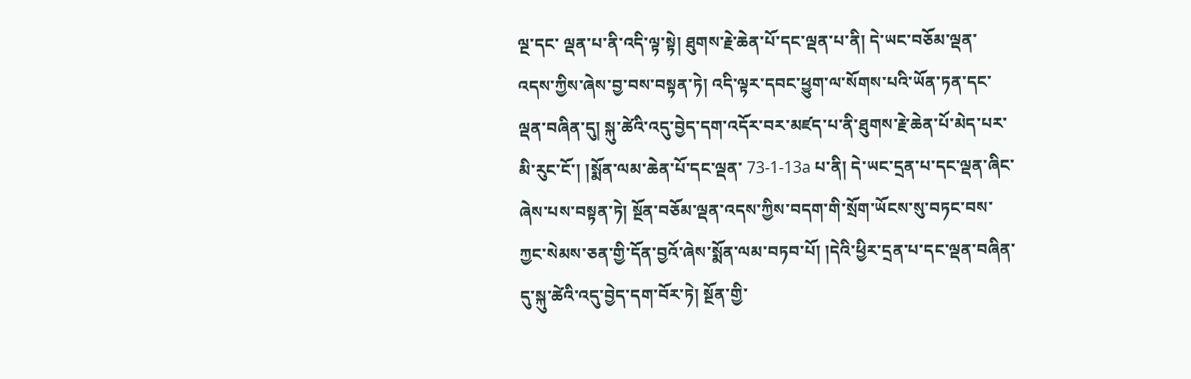ལྔ་དང་ ལྡན་པ་ནི་འདི་ལྟ་སྟེ། ཐུགས་རྗེ་ཆེན་པོ་དང་ལྡན་པ་ནི། དེ་ཡང་བཅོམ་ལྡན་འདས་ཀྱིས་ཞེས་བྱ་བས་བསྟན་ཏེ། འདི་ལྟར་དབང་ཕྱུག་ལ་སོགས་པའི་ཡོན་ཏན་དང་ལྡན་བཞིན་དུ། སྐུ་ཚེའི་འདུ་བྱེད་དག་འདོར་བར་མཛད་པ་ནི་ཐུགས་རྗེ་ཆེན་པོ་མེད་པར་མི་རུང་ངོ་། །སྨོན་ལམ་ཆེན་པོ་དང་ལྡན་ 73-1-13a པ་ནི། དེ་ཡང་དྲན་པ་དང་ལྡན་ཞིང་ཞེས་པས་བསྟན་ཏེ། སྔོན་བཅོམ་ལྡན་འདས་ཀྱིས་བདག་གི་སྲོག་ཡོངས་སུ་བཏང་བས་ཀྱང་སེམས་ཅན་གྱི་དོན་བྱའོ་ཞེས་སྨོན་ལམ་བཏབ་པོ། །དེའི་ཕྱིར་དྲན་པ་དང་ལྡན་བཞིན་དུ་སྐུ་ཚེའི་འདུ་བྱེད་དག་བོར་ཏེ། སྔོན་གྱི་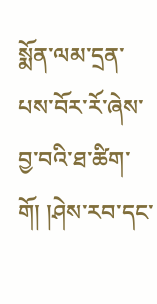སྨོན་ལམ་དྲན་ པས་བོར་རོ་ཞེས་བྱ་བའི་ཐ་ཚིག་གོ། །ཤེས་རབ་དང་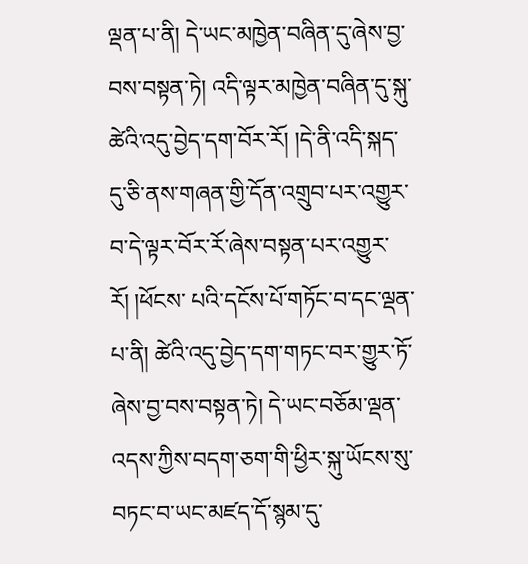ལྡན་པ་ནི། དེ་ཡང་མཁྱེན་བཞིན་དུ་ཞེས་བྱ་བས་བསྟན་ཏེ། འདི་ལྟར་མཁྱེན་བཞིན་དུ་སྐུ་ཚེའི་འདུ་བྱེད་དག་བོར་རོ། །དེ་ནི་འདི་སྐད་དུ་ཅི་ནས་གཞན་གྱི་དོན་འགྲུབ་པར་འགྱུར་བ་དེ་ལྟར་བོར་རོ་ཞེས་བསྟན་པར་འགྱུར་རོ། །ཕོངས་ པའི་དངོས་པོ་གཏོང་བ་དང་ལྡན་པ་ནི། ཚེའི་འདུ་བྱེད་དག་གཏང་བར་གྱུར་ཏོ་ཞེས་བྱ་བས་བསྟན་ཏེ། དེ་ཡང་བཅོམ་ལྡན་འདས་ཀྱིས་བདག་ཅག་གི་ཕྱིར་སྐུ་ཡོངས་སུ་བཏང་བ་ཡང་མཛད་དོ་སྙམ་དུ་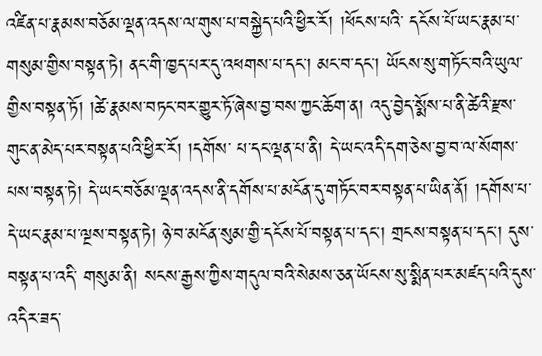འཛིན་པ་རྣམས་བཅོམ་ལྡན་འདས་ལ་གུས་པ་བསྐྱེད་པའི་ཕྱིར་རོ། །ཕོངས་པའི་ དངོས་པོ་ཡང་རྣམ་པ་གསུམ་གྱིས་བསྟན་ཏེ། ནང་གི་ཁྱད་པར་དུ་འཕགས་པ་དང་། མང་བ་དང་། ཡོངས་སུ་གཏོང་བའི་ཡུལ་གྱིས་བསྟན་ཏོ། །ཚེ་རྣམས་བཏང་བར་གྱུར་ཏོ་ཞེས་བྱ་བས་ཀྱང་ཆོག་ན། འདུ་བྱེད་སྨོས་པ་ནི་ཚེའི་རྫས་གུང་ན་མེད་པར་བསྟན་པའི་ཕྱིར་རོ། །དགོས་ པ་དང་ལྡན་པ་ནི། དེ་ཡང་འདི་དག་ཅེས་བྱ་བ་ལ་སོགས་པས་བསྟན་ཏེ། དེ་ཡང་བཅོམ་ལྡན་འདས་ནི་དགོས་པ་མངོན་དུ་གཏོང་བར་བསྟན་པ་ཡིན་ནོ། །དགོས་པ་དེ་ཡང་རྣམ་པ་ལྔས་བསྟན་ཏེ། ཉེ་བ་མངོན་སུམ་གྱི་དངོས་པོ་བསྟན་པ་དང་། གྲངས་བསྟན་པ་དང་། དུས་བསྟན་པ་འདི་ གསུམ་ནི། སངས་རྒྱས་ཀྱིས་གདུལ་བའི་སེམས་ཅན་ཡོངས་སུ་སྨིན་པར་མཛད་པའི་དུས་འདིར་ཟད་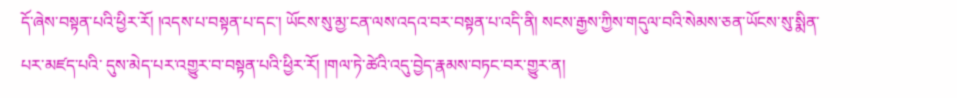དོ་ཞེས་བསྟན་པའི་ཕྱིར་རོ། །འདས་པ་བསྟན་པ་དང་། ཡོངས་སུ་མྱ་ངན་ལས་འདའ་བར་བསྟན་པ་འདི་ནི། སངས་རྒྱས་ཀྱིས་གདུལ་བའི་སེམས་ཅན་ཡོངས་སུ་སྨིན་པར་མཛད་པའི་ དུས་མེད་པར་འགྱུར་བ་བསྟན་པའི་ཕྱིར་རོ། །གལ་ཏེ་ཚེའི་འདུ་བྱེད་རྣམས་བཏང་བར་གྱུར་ན།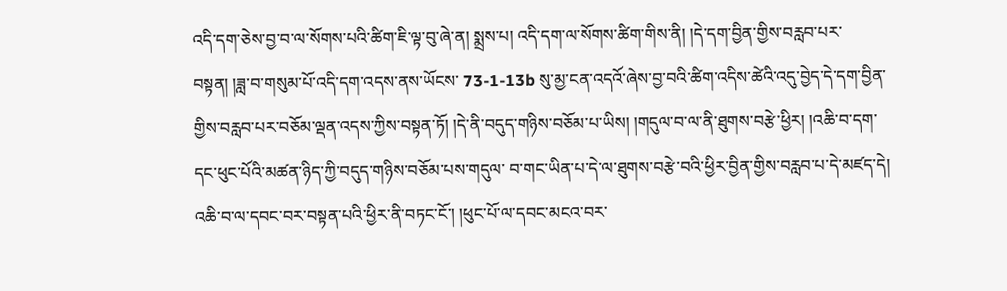འདི་དག་ཅེས་བྱ་བ་ལ་སོགས་པའི་ཚིག་ཇི་ལྟ་བུ་ཞེ་ན། སྨྲས་པ། འདི་དག་ལ་སོགས་ཚིག་གིས་ནི། །དེ་དག་བྱིན་གྱིས་བརླབ་པར་བསྟན། །ཟླ་བ་གསུམ་པོ་འདི་དག་འདས་ནས་ཡོངས་ 73-1-13b སུ་མྱ་ངན་འདའོ་ཞེས་བྱ་བའི་ཚིག་འདིས་ཚེའི་འདུ་བྱེད་དེ་དག་བྱིན་གྱིས་བརླབ་པར་བཅོམ་ལྡན་འདས་ཀྱིས་བསྟན་ཏོ། །དེ་ནི་བདུད་གཉིས་བཅོམ་པ་ཡིས། །གདུལ་བ་ལ་ནི་ཐུགས་བརྩེ་ཕྱིར། །འཆི་བ་དག་དང་ཕུང་པོའི་མཚན་ཉིད་ཀྱི་བདུད་གཉིས་བཅོམ་པས་གདུལ་ བ་གང་ཡིན་པ་དེ་ལ་ཐུགས་བརྩེ་བའི་ཕྱིར་བྱིན་གྱིས་བརླབ་པ་དེ་མཛད་དེ། འཆི་བ་ལ་དབང་བར་བསྟན་པའི་ཕྱིར་ནི་བཏང་ངོ་། །ཕུང་པོ་ལ་དབང་མངའ་བར་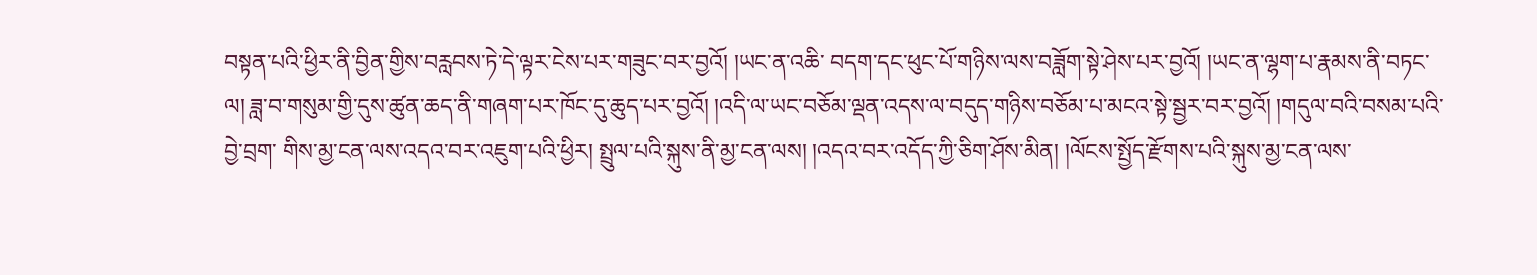བསྟན་པའི་ཕྱིར་ནི་བྱིན་གྱིས་བརླབས་ཏེ་དེ་ལྟར་ངེས་པར་གཟུང་བར་བྱའོ། །ཡང་ན་འཆི་ བདག་དང་ཕུང་པོ་གཉིས་ལས་བཟློག་སྟེ་ཤེས་པར་བྱའོ། །ཡང་ན་ལྷག་པ་རྣམས་ནི་བཏང་ལ། ཟླ་བ་གསུམ་གྱི་དུས་ཚུན་ཆད་ནི་གཞག་པར་ཁོང་དུ་ཆུད་པར་བྱའོ། །འདི་ལ་ཡང་བཅོམ་ལྡན་འདས་ལ་བདུད་གཉིས་བཅོམ་པ་མངའ་སྟེ་སྦྱར་བར་བྱའོ། །གདུལ་བའི་བསམ་པའི་བྱེ་བྲག་ གིས་མྱ་ངན་ལས་འདའ་བར་འཇུག་པའི་ཕྱིར། སྤྲུལ་པའི་སྐུས་ནི་མྱ་ངན་ལས། །འདའ་བར་འདོད་ཀྱི་ཅིག་ཤོས་མིན། །ལོངས་སྤྱོད་རྫོགས་པའི་སྐུས་མྱ་ངན་ལས་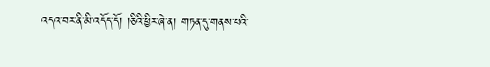འདའ་བར་ནི་མི་འདོད་དོ། །ཅིའི་ཕྱིར་ཞེ་ན། གཏན་དུ་གནས་པའི་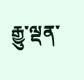རྒྱུ་ལྡན་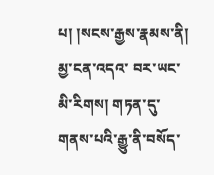པ། །སངས་རྒྱས་རྣམས་ནི། མྱ་ངན་འདའ་ བར་ཡང་མི་རིགས། གཏན་དུ་གནས་པའི་རྒྱུ་ནི་བསོད་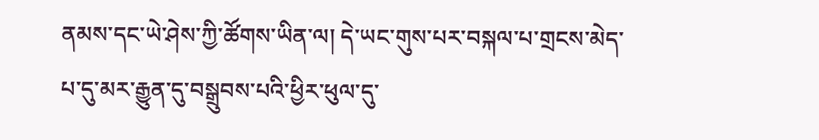ནམས་དང་ཡེ་ཤེས་ཀྱི་ཚོགས་ཡིན་ལ། དེ་ཡང་གུས་པར་བསྐལ་པ་གྲངས་མེད་པ་དུ་མར་རྒྱུན་དུ་བསྒྲུབས་པའི་ཕྱིར་ཕུལ་དུ་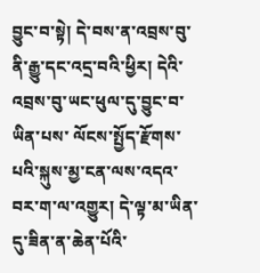བྱུང་བ་སྟེ། དེ་བས་ན་འབྲས་བུ་ནི་རྒྱུ་དང་འདྲ་བའི་ཕྱིར། དེའི་འབྲས་བུ་ཡང་ཕུལ་དུ་བྱུང་བ་ཡིན་པས་ ལོངས་སྤྱོད་རྫོགས་པའི་སྐུས་མྱ་ངན་ལས་འདའ་བར་ག་ལ་འགྱུར། དེ་ལྟ་མ་ཡིན་དུ་ཟིན་ན་ཆེན་པོའི་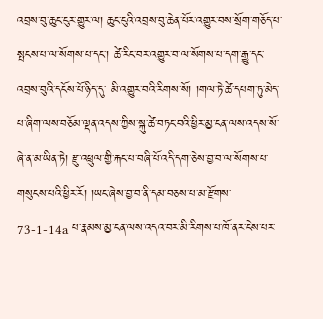འབྲས་བུ་ཆུང་ངུར་གྱུར་ལ། ཆུང་ངུའི་འབྲས་བུ་ཆེན་པོར་འགྱུར་བས་སྲོག་གཅོད་པ་སྤངས་པ་ལ་སོགས་པ་དང་། ཚེ་རིང་བར་འགྱུར་བ་ལ་སོགས་པ་དག་རྒྱུ་དང་འབྲས་བུའི་དངོས་པོ་ཉིད་དུ་ མི་འགྱུར་བའི་རིགས་སོ། །གལ་ཏེ་ཚེ་དཔག་ཏུ་མེད་པ་ཞིག་ལས་བཅོམ་ལྡན་འདས་ཀྱིས་སྐུ་ཚེ་བཏང་བའི་ཕྱིར་མྱ་ངན་ལས་འདས་སོ་ཞེ་ན་མ་ཡིན་ཏེ། རྫུ་འཕྲུལ་གྱི་རྐང་པ་བཞི་པོ་འདི་དག་ཅེས་བྱ་བ་ལ་སོགས་པ་གསུངས་པའི་ཕྱིར་རོ། །ཡང་ཞེས་བྱ་བ་ནི་དམ་བཅས་པ་མ་རྫོགས་ 73-1-14a པ་རྣམས་མྱ་ངན་ལས་འདའ་བར་མི་རིགས་པ་ཁོ་ནར་ངེས་པར་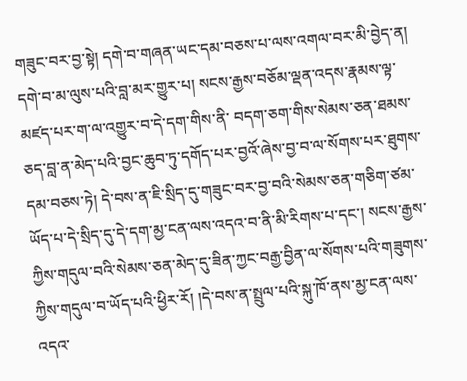གཟུང་བར་བྱ་སྟེ། དགེ་བ་གཞན་ཡང་དམ་བཅས་པ་ལས་འགལ་བར་མི་བྱེད་ན། དགེ་བ་མ་ལུས་པའི་བླ་མར་གྱུར་པ། སངས་རྒྱས་བཅོམ་ལྡན་འདས་རྣམས་ལྟ་མཛད་པར་ག་ལ་འགྱུར་བ་དེ་དག་གིས་ནི་ བདག་ཅག་གིས་སེམས་ཅན་ཐམས་ཅད་བླ་ན་མེད་པའི་བྱང་ཆུབ་ཏུ་དགོད་པར་བྱའོ་ཞེས་བྱ་བ་ལ་སོགས་པར་ཐུགས་དམ་བཅས་ཏེ། དེ་བས་ན་ཇི་སྲིད་དུ་གཟུང་བར་བྱ་བའི་སེམས་ཅན་གཅིག་ཙམ་ཡོད་པ་དེ་སྲིད་དུ་དེ་དག་མྱ་ངན་ལས་འདའ་བ་ནི་མི་རིགས་པ་དང་། སངས་རྒྱས་ ཀྱིས་གདུལ་བའི་སེམས་ཅན་མེད་དུ་ཟིན་ཀྱང་བརྒྱ་བྱིན་ལ་སོགས་པའི་གཟུགས་ཀྱིས་གདུལ་བ་ཡོད་པའི་ཕྱིར་རོ། །དེ་བས་ན་སྤྲུལ་པའི་སྐུ་ཁོ་ནས་མྱ་ངན་ལས་འདའ་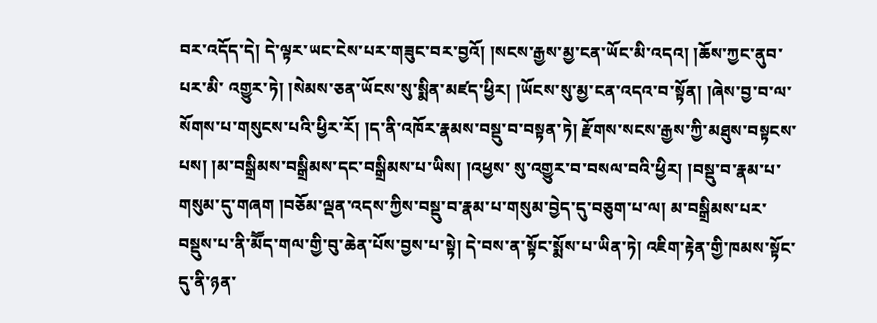བར་འདོད་དེ། དེ་ལྟར་ཡང་ངེས་པར་གཟུང་བར་བྱའོ། །སངས་རྒྱས་མྱ་ངན་ཡོང་མི་འདའ། །ཆོས་ཀྱང་ནུབ་པར་མི་ འགྱུར་ཏེ། །སེམས་ཅན་ཡོངས་སུ་སྨིན་མཛད་ཕྱིར། །ཡོངས་སུ་མྱ་ངན་འདའ་བ་སྟོན། །ཞེས་བྱ་བ་ལ་སོགས་པ་གསུངས་པའི་ཕྱིར་རོ། །ད་ནི་འཁོར་རྣམས་བསྡུ་བ་བསྟན་ཏེ། རྫོགས་སངས་རྒྱས་ཀྱི་མཐུས་བསྟངས་པས། །མ་བསྒྲིམས་བསྒྲིམས་དང་བསྒྲིམས་པ་ཡིས། །འཕྱས་ སུ་འགྱུར་བ་བསལ་བའི་ཕྱིར། །བསྡུ་བ་རྣམ་པ་གསུམ་དུ་གཞག །བཅོམ་ལྡན་འདས་ཀྱིས་བསྡུ་བ་རྣམ་པ་གསུམ་བྱེད་དུ་བཅུག་པ་ལ། མ་བསྒྲིམས་པར་བསྡུས་པ་ནི་མཽད་གལ་གྱི་བུ་ཆེན་པོས་བྱས་པ་སྟེ། དེ་བས་ན་སྟོང་སྨོས་པ་ཡིན་ཏེ། འཇིག་རྟེན་གྱི་ཁམས་སྟོང་དུ་ནི་ཉན་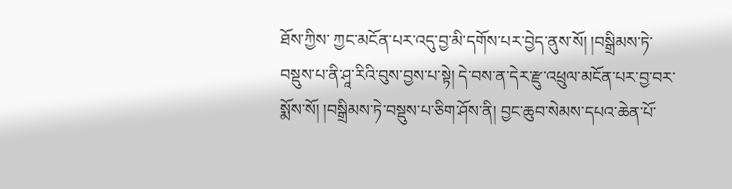ཐོས་ཀྱིས་ ཀྱང་མངོན་པར་འདུ་བྱ་མི་དགོས་པར་བྱེད་ནུས་སོ། །བསྒྲིམས་ཏེ་བསྡུས་པ་ནི་ཤཱ་རིའི་བུས་བྱས་པ་སྟེ། དེ་བས་ན་དེར་རྫུ་འཕྲུལ་མངོན་པར་བྱ་བར་སྨོས་སོ། །བསྒྲིམས་ཏེ་བསྡུས་པ་ཅིག་ཤོས་ནི། བྱང་ཆུབ་སེམས་དཔའ་ཆེན་པོ་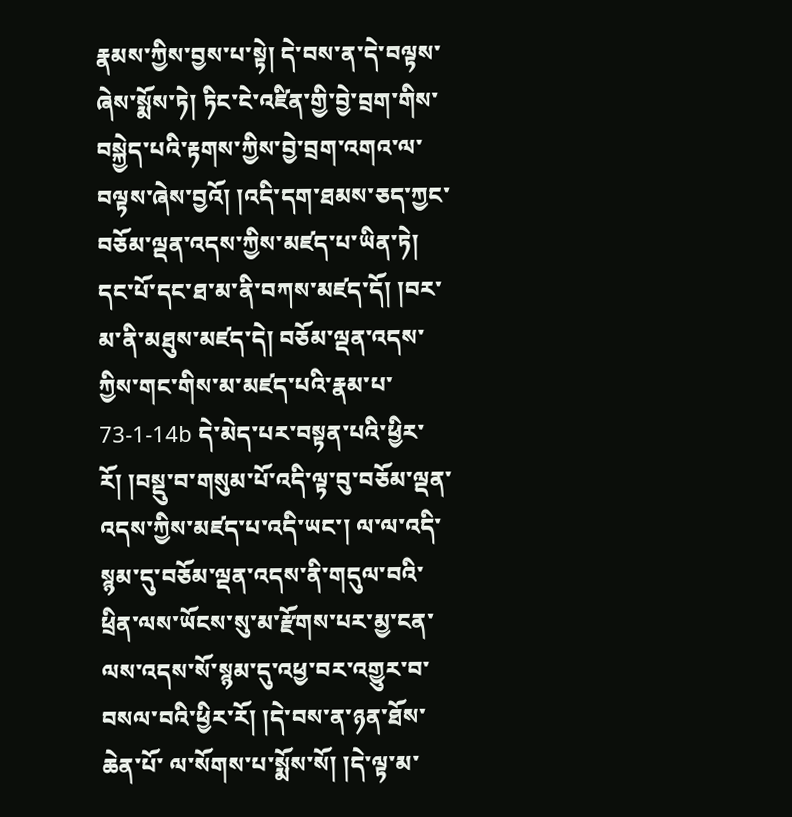རྣམས་ཀྱིས་བྱས་པ་སྟེ། དེ་བས་ན་དེ་བལྟས་ཞེས་སྨོས་ཏེ། ཏིང་ངེ་འཛིན་གྱི་བྱེ་བྲག་གིས་བསྐྱེད་པའི་རྟགས་ཀྱིས་བྱེ་བྲག་འགའ་ལ་བལྟས་ཞེས་བྱའོ། །འདི་དག་ཐམས་ཅད་ཀྱང་བཅོམ་ལྡན་འདས་ཀྱིས་མཛད་པ་ཡིན་ཏེ། དང་པོ་དང་ཐ་མ་ནི་བཀས་མཛད་དོ། །བར་མ་ནི་མཐུས་མཛད་དེ། བཅོམ་ལྡན་འདས་ཀྱིས་གང་གིས་མ་མཛད་པའི་རྣམ་པ་ 73-1-14b དེ་མེད་པར་བསྟན་པའི་ཕྱིར་རོ། །བསྡུ་བ་གསུམ་པོ་འདི་ལྟ་བུ་བཅོམ་ལྡན་འདས་ཀྱིས་མཛད་པ་འདི་ཡང་། ལ་ལ་འདི་སྙམ་དུ་བཅོམ་ལྡན་འདས་ནི་གདུལ་བའི་ཕྲིན་ལས་ཡོངས་སུ་མ་རྫོགས་པར་མྱ་ངན་ལས་འདས་སོ་སྙམ་དུ་འཕྱ་བར་འགྱུར་བ་བསལ་བའི་ཕྱིར་རོ། །དེ་བས་ན་ཉན་ཐོས་ཆེན་པོ་ ལ་སོགས་པ་སྨོས་སོ། །དེ་ལྟ་མ་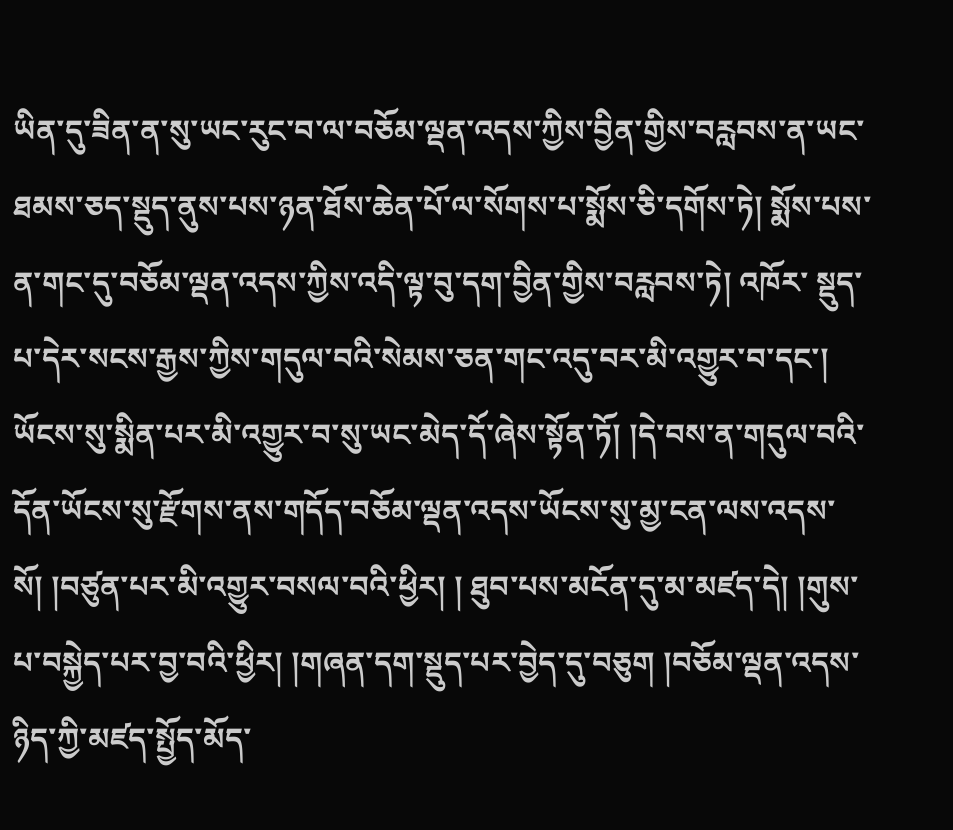ཡིན་དུ་ཟིན་ན་སུ་ཡང་རུང་བ་ལ་བཅོམ་ལྡན་འདས་ཀྱིས་བྱིན་གྱིས་བརླབས་ན་ཡང་ཐམས་ཅད་སྡུད་ནུས་པས་ཉན་ཐོས་ཆེན་པོ་ལ་སོགས་པ་སྨོས་ཅི་དགོས་ཏེ། སྨོས་པས་ན་གང་དུ་བཅོམ་ལྡན་འདས་ཀྱིས་འདི་ལྟ་བུ་དག་བྱིན་གྱིས་བརླབས་ཏེ། འཁོར་ སྡུད་པ་དེར་སངས་རྒྱས་ཀྱིས་གདུལ་བའི་སེམས་ཅན་གང་འདུ་བར་མི་འགྱུར་བ་དང་། ཡོངས་སུ་སྨིན་པར་མི་འགྱུར་བ་སུ་ཡང་མེད་དོ་ཞེས་སྟོན་ཏོ། །དེ་བས་ན་གདུལ་བའི་དོན་ཡོངས་སུ་རྫོགས་ནས་གདོད་བཅོམ་ལྡན་འདས་ཡོངས་སུ་མྱ་ངན་ལས་འདས་སོ། །བཙུན་པར་མི་འགྱུར་བསལ་བའི་ཕྱིར། ། ཐུབ་པས་མངོན་དུ་མ་མཛད་དེ། །གུས་པ་བསྐྱེད་པར་བྱ་བའི་ཕྱིར། །གཞན་དག་སྡུད་པར་བྱེད་དུ་བཅུག །བཅོམ་ལྡན་འདས་ཉིད་ཀྱི་མཛད་སྤྱོད་མོད་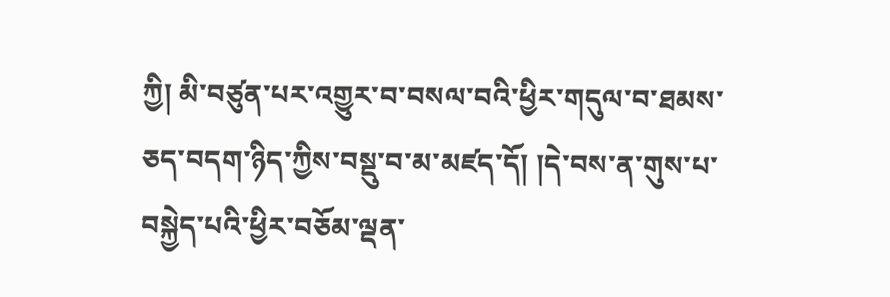ཀྱི། མི་བཙུན་པར་འགྱུར་བ་བསལ་བའི་ཕྱིར་གདུལ་བ་ཐམས་ཅད་བདག་ཉིད་ཀྱིས་བསྡུ་བ་མ་མཛད་དོ། །དེ་བས་ན་གུས་པ་ བསྐྱེད་པའི་ཕྱིར་བཅོམ་ལྡན་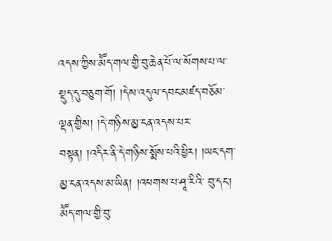འདས་ཀྱིས་མཽད་གལ་གྱི་བུ་ཆེན་པོ་ལ་སོགས་པ་ལ་སྡུད་དུ་བཅུག་གོ། །དེས་འདུལ་དབང་མཛད་བཅོམ་ལྡན་གྱིས། །དེ་གཉིས་མྱ་ངན་འདས་པར་བསྟན། །འདིར་ནི་དེ་གཉིས་སྨོས་པའི་ཕྱིར། །ཡང་དག་མྱ་ངན་འདས་མ་ཡིན། །འཕགས་པ་ཤཱ་རིའི་ བུ་དང་། མཽད་གལ་གྱི་བུ་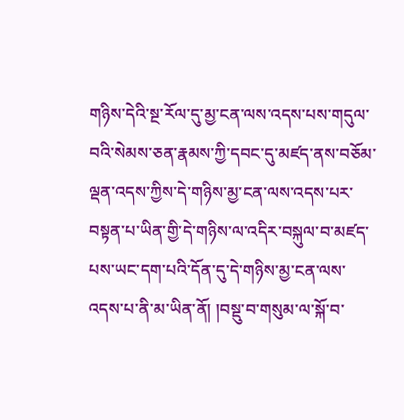གཉིས་དེའི་སྔ་རོལ་དུ་མྱ་ངན་ལས་འདས་པས་གདུལ་བའི་སེམས་ཅན་རྣམས་ཀྱི་དབང་དུ་མཛད་ནས་བཅོམ་ལྡན་འདས་ཀྱིས་དེ་གཉིས་མྱ་ངན་ལས་འདས་པར་བསྟན་པ་ཡིན་གྱི་དེ་གཉིས་ལ་འདིར་བསྐུལ་བ་མཛད་པས་ཡང་དག་པའི་དོན་དུ་དེ་གཉིས་མྱ་ངན་ལས་ འདས་པ་ནི་མ་ཡིན་ནོ། །བསྡུ་བ་གསུམ་ལ་སྐོ་བ་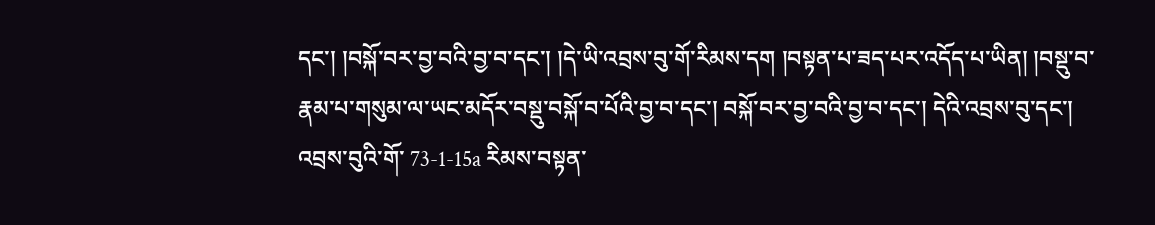དང་། །བསྐོ་བར་བྱ་བའི་བྱ་བ་དང་། །དེ་ཡི་འབྲས་བུ་གོ་རིམས་དག །བསྟན་པ་ཟད་པར་འདོད་པ་ཡིན། །བསྡུ་བ་རྣམ་པ་གསུམ་ལ་ཡང་མདོར་བསྡུ་བསྐོ་བ་པོའི་བྱ་བ་དང་། བསྐོ་བར་བྱ་བའི་བྱ་བ་དང་། དེའི་འབྲས་བུ་དང་། འབྲས་བུའི་གོ་ 73-1-15a རིམས་བསྟན་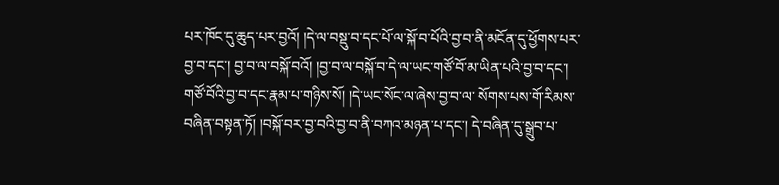པར་ཁོང་དུ་ཆུད་པར་བྱའོ། །དེ་ལ་བསྡུ་བ་དང་པོ་ལ་སྐོ་བ་པོའི་བྱ་བ་ནི་མངོན་དུ་ཕྱོགས་པར་བྱ་བ་དང་། བྱ་བ་ལ་བསྐོ་བའོ། །བྱ་བ་ལ་བསྐོ་བ་དེ་ལ་ཡང་གཙོ་བོ་མ་ཡིན་པའི་བྱ་བ་དང་། གཙོ་བོའི་བྱ་བ་དང་རྣམ་པ་གཉིས་སོ། །དེ་ཡང་སོང་ལ་ཞེས་བྱ་བ་ལ་ སོགས་པས་གོ་རིམས་བཞིན་བསྟན་ཏོ། །བསྐོ་བར་བྱ་བའི་བྱ་བ་ནི་བཀའ་མཉན་པ་དང་། དེ་བཞིན་དུ་སྒྲུབ་པ་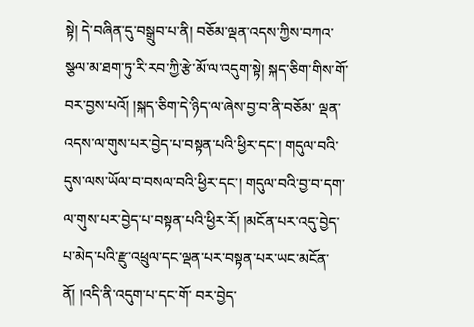སྟེ། དེ་བཞིན་དུ་བསྒྲུབ་པ་ནི། བཅོམ་ལྡན་འདས་ཀྱིས་བཀའ་སྩལ་མ་ཐག་ཏུ་རི་རབ་ཀྱི་རྩེ་མོ་ལ་འདུག་སྟེ། སྐད་ཅིག་གིས་གོ་བར་བྱས་པའོ། །སྐད་ཅིག་དེ་ཉིད་ལ་ཞེས་བྱ་བ་ནི་བཅོམ་ ལྡན་འདས་ལ་གུས་པར་བྱེད་པ་བསྟན་པའི་ཕྱིར་དང་། གདུལ་བའི་དུས་ལས་ཡོལ་བ་བསལ་བའི་ཕྱིར་དང་། གདུལ་བའི་བྱ་བ་དག་ལ་གུས་པར་བྱེད་པ་བསྟན་པའི་ཕྱིར་རོ། །མངོན་པར་འདུ་བྱེད་པ་མེད་པའི་རྫུ་འཕྲུལ་དང་ལྡན་པར་བསྟན་པར་ཡང་མངོན་ནོ། །འདི་ནི་འདུག་པ་དང་གོ་ བར་བྱེད་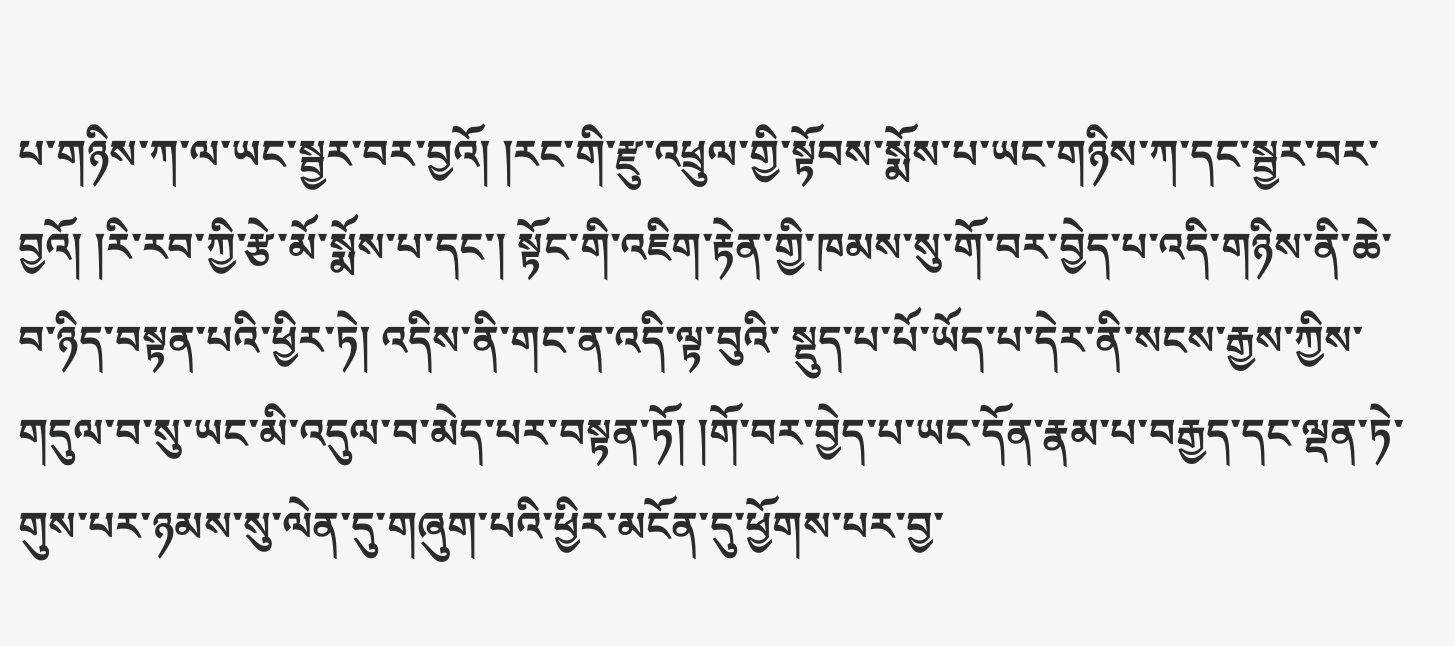པ་གཉིས་ཀ་ལ་ཡང་སྦྱར་བར་བྱའོ། །རང་གི་རྫུ་འཕྲུལ་གྱི་སྟོབས་སྨོས་པ་ཡང་གཉིས་ཀ་དང་སྦྱར་བར་བྱའོ། །རི་རབ་ཀྱི་རྩེ་མོ་སྨོས་པ་དང་། སྟོང་གི་འཇིག་རྟེན་གྱི་ཁམས་སུ་གོ་བར་བྱེད་པ་འདི་གཉིས་ནི་ཆེ་བ་ཉིད་བསྟན་པའི་ཕྱིར་ཏེ། འདིས་ནི་གང་ན་འདི་ལྟ་བུའི་ སྡུད་པ་པོ་ཡོད་པ་དེར་ནི་སངས་རྒྱས་ཀྱིས་གདུལ་བ་སུ་ཡང་མི་འདུལ་བ་མེད་པར་བསྟན་ཏོ། །གོ་བར་བྱེད་པ་ཡང་དོན་རྣམ་པ་བརྒྱད་དང་ལྡན་ཏེ་གུས་པར་ཉམས་སུ་ལེན་དུ་གཞུག་པའི་ཕྱིར་མངོན་དུ་ཕྱོགས་པར་བྱ་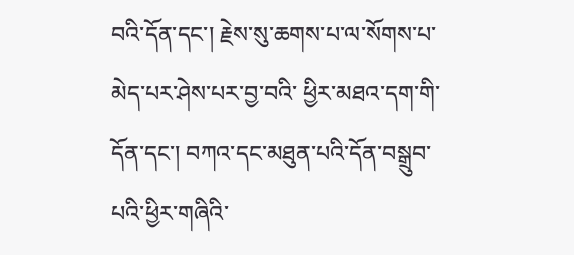བའི་དོན་དང་། རྗེས་སུ་ཆགས་པ་ལ་སོགས་པ་མེད་པར་ཤེས་པར་བྱ་བའི་ ཕྱིར་མཐའ་དག་གི་དོན་དང་། བཀའ་དང་མཐུན་པའི་དོན་བསྒྲུབ་པའི་ཕྱིར་གཞིའི་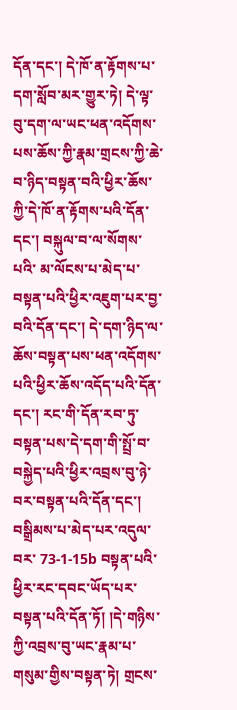དོན་དང་། དེ་ཁོ་ན་རྟོགས་པ་དག་སློབ་མར་གྱུར་ཏེ། དེ་ལྟ་བུ་དག་ལ་ཡང་ཕན་འདོགས་པས་ཆོས་ཀྱི་རྣམ་གྲངས་ཀྱི་ཆེ་བ་ཉིད་བསྟན་བའི་ཕྱིར་ཆོས་ཀྱི་དེ་ཁོ་ན་རྟོགས་པའི་དོན་དང་། བསྐུལ་བ་ལ་སོགས་པའི་ མ་ལོངས་པ་མེད་པ་བསྟན་པའི་ཕྱིར་འཇུག་པར་བྱ་བའི་དོན་དང་། དེ་དག་ཉིད་ལ་ཆོས་བསྟན་པས་ཕན་འདོགས་པའི་ཕྱིར་ཆོས་འདོད་པའི་དོན་དང་། རང་གི་དོན་རབ་ཏུ་བསྟན་པས་དེ་དག་གི་སྤྲོ་བ་བསྐྱེད་པའི་ཕྱིར་འབྲས་བུ་ཉེ་བར་བསྟན་པའི་དོན་དང་། བསྒྲིམས་པ་མེད་པར་འདུལ་བར་ 73-1-15b བསྟན་པའི་ཕྱིར་རང་དབང་ཡོད་པར་བསྟན་པའི་དོན་ཏོ། །དེ་གཉིས་ཀྱི་འབྲས་བུ་ཡང་རྣམ་པ་གསུམ་གྱིས་བསྟན་ཏེ། གྲངས་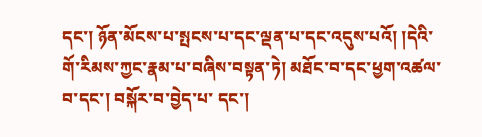དང་། ཉོན་མོངས་པ་སྤངས་པ་དང་ལྡན་པ་དང་འདུས་པའོ། །དེའི་གོ་རིམས་ཀྱང་རྣམ་པ་བཞིས་བསྟན་ཏེ། མཐོང་བ་དང་ཕྱག་འཚལ་བ་དང་། བསྐོར་བ་བྱེད་པ་ དང་།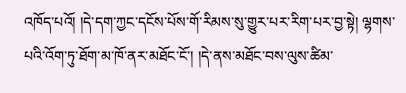འཁོད་པའོ། །དེ་དག་ཀྱང་དངོས་པོས་གོ་རིམས་སུ་གྱུར་པར་རིག་པར་བྱ་སྟེ། ལྷགས་པའི་འོག་ཏུ་ཐོག་མ་ཁོ་ནར་མཐོང་ངོ་། །དེ་ནས་མཐོང་བས་ལུས་ཚིམ་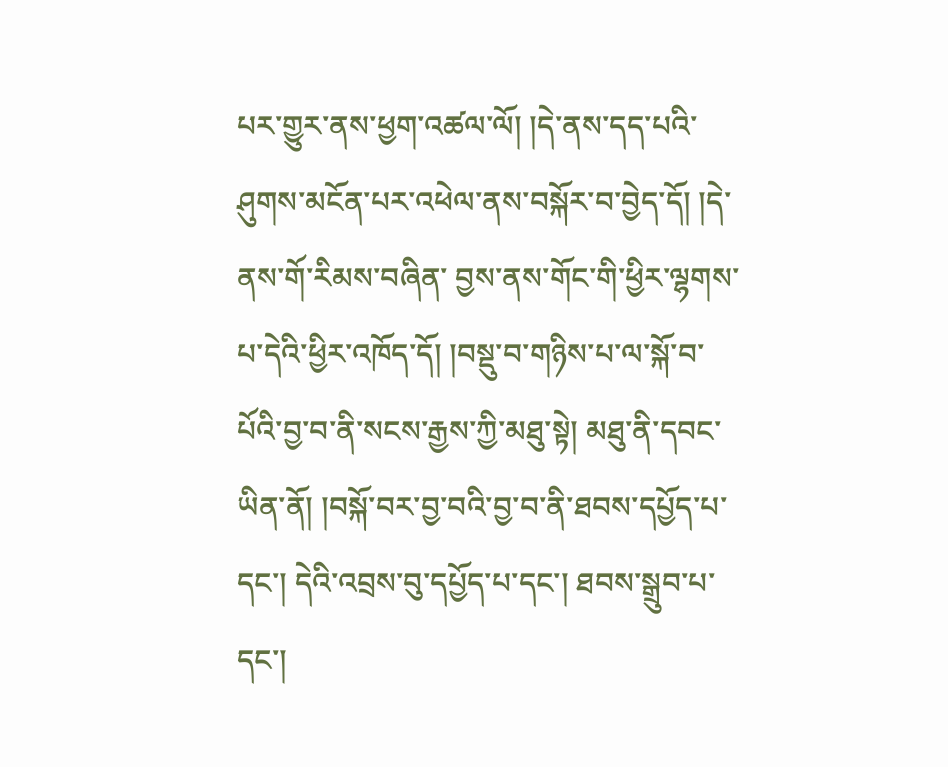པར་གྱུར་ནས་ཕྱག་འཚལ་ལོ། །དེ་ནས་དད་པའི་ཤུགས་མངོན་པར་འཕེལ་ནས་བསྐོར་བ་བྱེད་དོ། །དེ་ནས་གོ་རིམས་བཞིན་ བྱས་ནས་གོང་གི་ཕྱིར་ལྷགས་པ་དེའི་ཕྱིར་འཁོད་དོ། །བསྡུ་བ་གཉིས་པ་ལ་སྐོ་བ་པོའི་བྱ་བ་ནི་སངས་རྒྱས་ཀྱི་མཐུ་སྟེ། མཐུ་ནི་དབང་ཡིན་ནོ། །བསྐོ་བར་བྱ་བའི་བྱ་བ་ནི་ཐབས་དཔྱོད་པ་དང་། དེའི་འབྲས་བུ་དཔྱོད་པ་དང་། ཐབས་སྒྲུབ་པ་དང་།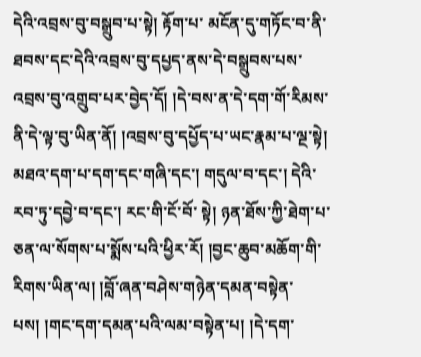དེའི་འབྲས་བུ་བསྒྲུབ་པ་སྟེ། རྟོག་པ་ མངོན་དུ་གཏོང་བ་ནི་ཐབས་དང་དེའི་འབྲས་བུ་དཔྱད་ནས་དེ་བསྒྲུབས་པས་འབྲས་བུ་འགྲུབ་པར་བྱེད་དོ། །དེ་བས་ན་དེ་དག་གོ་རིམས་ནི་དེ་ལྟ་བུ་ཡིན་ནོ། །འབྲས་བུ་དཔྱོད་པ་ཡང་རྣམ་པ་ལྔ་སྟེ། མཐའ་དག་པ་དག་དང་གཞི་དང་། གདུལ་བ་དང་། དེའི་རབ་ཏུ་དབྱེ་བ་དང་། རང་གི་ངོ་བོ་ སྟེ། ཉན་ཐོས་ཀྱི་ཐེག་པ་ཅན་ལ་སོགས་པ་སྨོས་པའི་ཕྱིར་རོ། །བྱང་ཆུབ་མཆོག་གི་རིགས་ཡིན་ལ། །བློ་ཞན་བཤེས་གཉེན་དམན་བསྟེན་པས། །གང་དག་དམན་པའི་ལམ་བསྟེན་པ། །དེ་དག་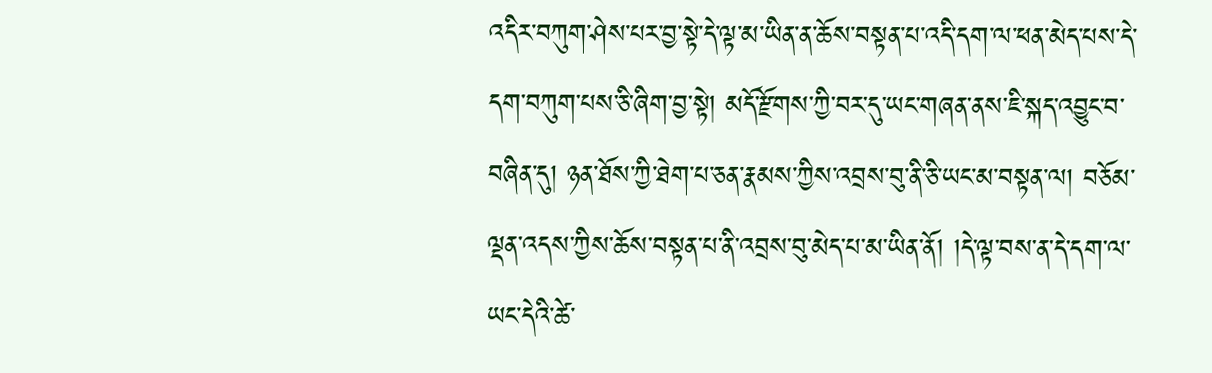འདིར་བཀུག་ཤེས་པར་བྱ་སྟེ་དེ་ལྟ་མ་ཡིན་ན་ཆོས་བསྟན་པ་འདི་དག་ལ་ཕན་མེད་པས་དེ་ དག་བཀུག་པས་ཅི་ཞིག་བྱ་སྟེ། མདོ་རྫོགས་ཀྱི་བར་དུ་ཡང་གཞན་ནས་ཇི་སྐད་འབྱུང་བ་བཞིན་དུ། ཉན་ཐོས་ཀྱི་ཐེག་པ་ཅན་རྣམས་ཀྱིས་འབྲས་བུ་ནི་ཅི་ཡང་མ་བསྟན་ལ། བཅོམ་ལྡན་འདས་ཀྱིས་ཆོས་བསྟན་པ་ནི་འབྲས་བུ་མེད་པ་མ་ཡིན་ནོ། །དེ་ལྟ་བས་ན་དེ་དག་ལ་ཡང་དེའི་ཚེ་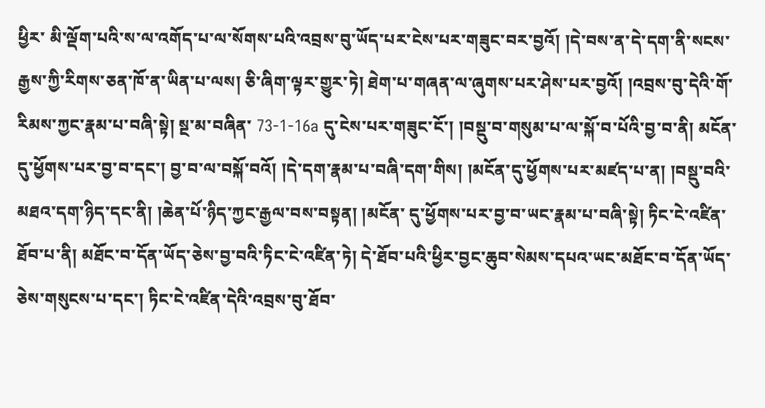ཕྱིར་ མི་ལྡོག་པའི་ས་ལ་འགོད་པ་ལ་སོགས་པའི་འབྲས་བུ་ཡོད་པར་ངེས་པར་གཟུང་བར་བྱའོ། །དེ་བས་ན་དེ་དག་ནི་སངས་རྒྱས་ཀྱི་རིགས་ཅན་ཁོ་ན་ཡིན་པ་ལས། ཅི་ཞིག་ལྟར་གྱུར་ཏེ། ཐེག་པ་གཞན་ལ་ཞུགས་པར་ཤེས་པར་བྱའོ། །འབྲས་བུ་དེའི་གོ་རིམས་ཀྱང་རྣམ་པ་བཞི་སྟེ། སྔ་མ་བཞིན་ 73-1-16a དུ་ངེས་པར་གཟུང་ངོ་། །བསྡུ་བ་གསུམ་པ་ལ་སྐོ་བ་པོའི་བྱ་བ་ནི། མངོན་དུ་ཕྱོགས་པར་བྱ་བ་དང་། བྱ་བ་ལ་བསྐོ་བའོ། །དེ་དག་རྣམ་པ་བཞི་དག་གིས། །མངོན་དུ་ཕྱོགས་པར་མཛད་པ་ན། །བསྡུ་བའི་མཐའ་དག་ཉིད་དང་ནི། །ཆེན་པོ་ཉིད་ཀྱང་རྒྱལ་བས་བསྟན། །མངོན་ དུ་ཕྱོགས་པར་བྱ་བ་ཡང་རྣམ་པ་བཞི་སྟེ། ཏིང་ངེ་འཛིན་ཐོབ་པ་ནི། མཐོང་བ་དོན་ཡོད་ཅེས་བྱ་བའི་ཏིང་ངེ་འཛིན་ཏེ། དེ་ཐོབ་པའི་ཕྱིར་བྱང་ཆུབ་སེམས་དཔའ་ཡང་མཐོང་བ་དོན་ཡོད་ཅེས་གསུངས་པ་དང་། ཏིང་ངེ་འཛིན་དེའི་འབྲས་བུ་ཐོབ་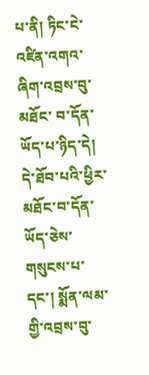པ་ནི། ཏིང་ངེ་འཛིན་འགའ་ཞིག་འབྲས་བུ་མཐོང་ བ་དོན་ཡོད་པ་ཉིད་དེ། དེ་ཐོབ་པའི་ཕྱིར་མཐོང་བ་དོན་ཡོད་ཅེས་གསུངས་པ་དང་། སྨོན་ལམ་གྱི་འབྲས་བུ་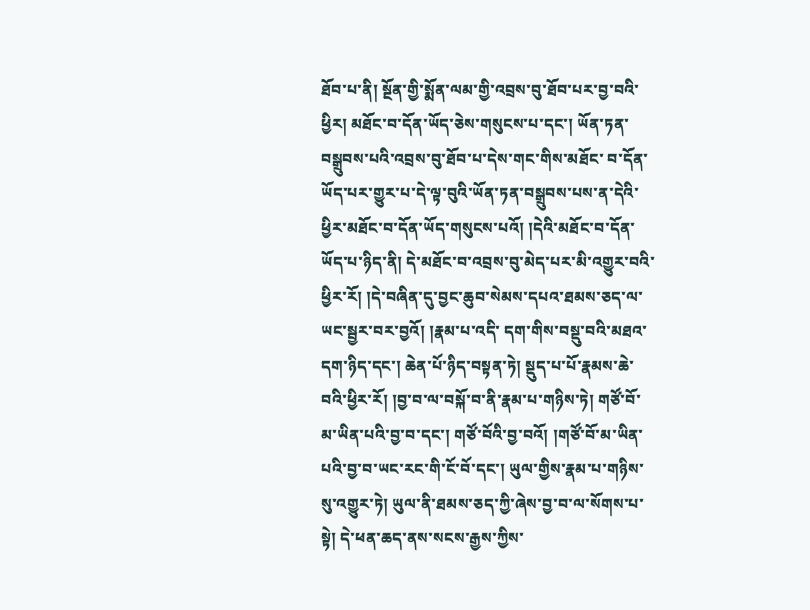ཐོབ་པ་ནི། སྔོན་གྱི་སྨོན་ལམ་གྱི་འབྲས་བུ་ཐོབ་པར་བྱ་བའི་ཕྱིར། མཐོང་བ་དོན་ཡོད་ཅེས་གསུངས་པ་དང་། ཡོན་ཏན་བསྒྲུབས་པའི་འབྲས་བུ་ཐོབ་པ་དེས་གང་གིས་མཐོང་ བ་དོན་ཡོད་པར་གྱུར་པ་དེ་ལྟ་བུའི་ཡོན་ཏན་བསྒྲུབས་པས་ན་དེའི་ཕྱིར་མཐོང་བ་དོན་ཡོད་གསུངས་པའོ། །དེའི་མཐོང་བ་དོན་ཡོད་པ་ཉིད་ནི། དེ་མཐོང་བ་འབྲས་བུ་མེད་པར་མི་འགྱུར་བའི་ཕྱིར་རོ། །དེ་བཞིན་དུ་བྱང་ཆུབ་སེམས་དཔའ་ཐམས་ཅད་ལ་ཡང་སྦྱར་བར་བྱའོ། །རྣམ་པ་འདི་ དག་གིས་བསྡུ་བའི་མཐའ་དག་ཉིད་དང་། ཆེན་པོ་ཉིད་བསྟན་ཏེ། སྡུད་པ་པོ་རྣམས་ཆེ་བའི་ཕྱིར་རོ། །བྱ་བ་ལ་བསྐོ་བ་ནི་རྣམ་པ་གཉིས་ཏེ། གཙོ་བོ་མ་ཡིན་པའི་བྱ་བ་དང་། གཙོ་བོའི་བྱ་བའོ། །གཙོ་བོ་མ་ཡིན་པའི་བྱ་བ་ཡང་རང་གི་ངོ་བོ་དང་། ཡུལ་གྱིས་རྣམ་པ་གཉིས་སུ་འགྱུར་ཏེ། ཡུལ་ནི་ཐམས་ཅད་ཀྱི་ཞེས་བྱ་བ་ལ་སོགས་པ་སྟེ། དེ་ཕན་ཆད་ནས་སངས་རྒྱས་ཀྱིས་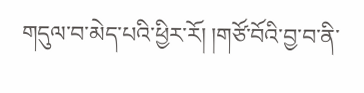གདུལ་བ་མེད་པའི་ཕྱིར་རོ། །གཙོ་བོའི་བྱ་བ་ནི་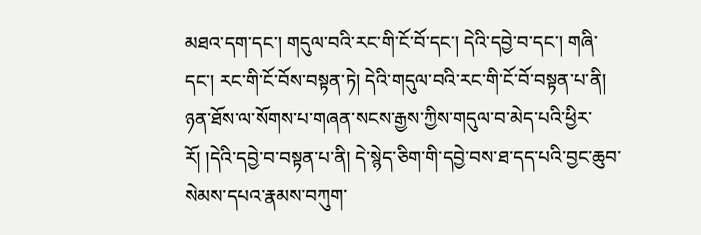མཐའ་དག་དང་། གདུལ་བའི་རང་གི་ངོ་བོ་དང་། དེའི་དབྱེ་བ་དང་། གཞི་དང་། རང་གི་ངོ་བོས་བསྟན་ཏེ། དེའི་གདུལ་བའི་རང་གི་ངོ་བོ་བསྟན་པ་ནི། ཉན་ཐོས་ལ་སོགས་པ་གཞན་སངས་རྒྱས་ཀྱིས་གདུལ་བ་མེད་པའི་ཕྱིར་རོ། །དེའི་དབྱེ་བ་བསྟན་པ་ནི། དེ་སྙེད་ཅིག་གི་དབྱེ་བས་ཐ་དད་པའི་བྱང་ཆུབ་སེམས་དཔའ་རྣམས་བཀུག་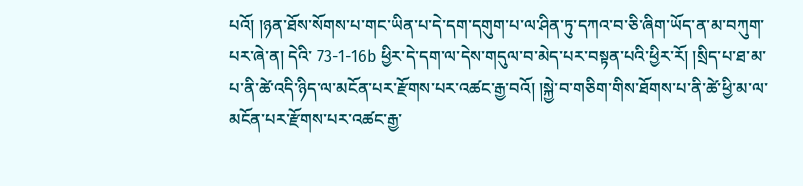པའོ། །ཉན་ཐོས་སོགས་པ་གང་ཡིན་པ་དེ་དག་དགུག་པ་ལ་ཤིན་ཏུ་དཀའ་བ་ཅི་ཞིག་ཡོད་ན་མ་བཀུག་པར་ཞེ་ན། དེའི་ 73-1-16b ཕྱིར་དེ་དག་ལ་དེས་གདུལ་བ་མེད་པར་བསྟན་པའི་ཕྱིར་རོ། །སྲིད་པ་ཐ་མ་པ་ནི་ཚེ་འདི་ཉིད་ལ་མངོན་པར་རྫོགས་པར་འཚང་རྒྱ་བའོ། །སྐྱེ་བ་གཅིག་གིས་ཐོགས་པ་ནི་ཚེ་ཕྱི་མ་ལ་མངོན་པར་རྫོགས་པར་འཚང་རྒྱ་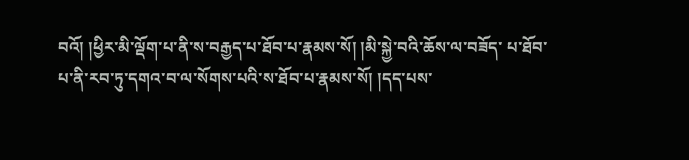བའོ། །ཕྱིར་མི་ལྡོག་པ་ནི་ས་བརྒྱད་པ་ཐོབ་པ་རྣམས་སོ། །མི་སྐྱེ་བའི་ཆོས་ལ་བཟོད་ པ་ཐོབ་པ་ནི་རབ་ཏུ་དགའ་བ་ལ་སོགས་པའི་ས་ཐོབ་པ་རྣམས་སོ། །དད་པས་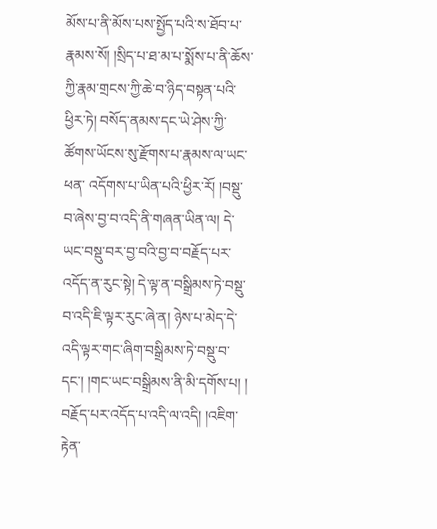མོས་པ་ནི་མོས་པས་སྤྱོད་པའི་ས་ཐོབ་པ་རྣམས་སོ། །སྲིད་པ་ཐ་མ་པ་སྨོས་པ་ནི་ཆོས་ཀྱི་རྣམ་གྲངས་ཀྱི་ཆེ་བ་ཉིད་བསྟན་པའི་ཕྱིར་ཏེ། བསོད་ནམས་དང་ཡེ་ཤེས་ཀྱི་ཚོགས་ཡོངས་སུ་རྫོགས་པ་རྣམས་ལ་ཡང་ཕན་ འདོགས་པ་ཡིན་པའི་ཕྱིར་རོ། །བསྡུ་བ་ཞེས་བྱ་བ་འདི་ནི་གཞན་ཡིན་ལ། དེ་ཡང་བསྡུ་བར་བྱ་བའི་བྱ་བ་བརྗོད་པར་འདོད་ན་རུང་སྟེ། དེ་ལྟ་ན་བསྒྲིམས་ཏེ་བསྡུ་བ་འདི་ཇི་ལྟར་རུང་ཞེ་ན། ཉེས་པ་མེད་དེ་འདི་ལྟར་གང་ཞིག་བསྒྲིམས་ཏེ་བསྡུ་བ་དང་། །གང་ཡང་བསྒྲིམས་ནི་མི་དགོས་པ། ། བརྗོད་པར་འདོད་པ་འདི་ལ་འདི། །འཇིག་རྟེན་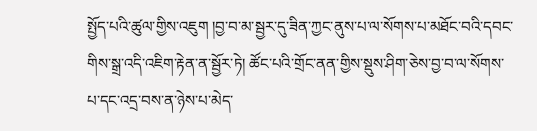སྤྱོད་པའི་ཚུལ་གྱིས་འཇུག །བྱ་བ་མ་སྦྱར་དུ་ཟིན་ཀྱང་ནུས་པ་ལ་སོགས་པ་མཐོང་བའི་དབང་གིས་སྒྲ་འདི་འཇིག་རྟེན་ན་སྦྱོར་ཏེ། ཚོང་པའི་གྲོང་ནན་གྱིས་སྡུས་ཤིག་ཅེས་བྱ་བ་ལ་སོགས་པ་དང་འདྲ་བས་ན་ཉེས་པ་མེད་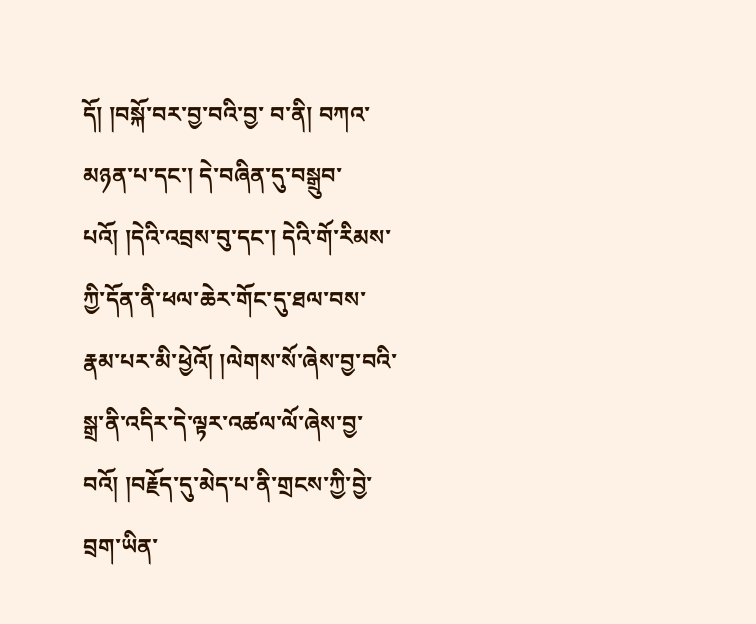དོ། །བསྐོ་བར་བྱ་བའི་བྱ་ བ་ནི། བཀའ་མཉན་པ་དང་། དེ་བཞིན་དུ་བསྒྲུབ་པའོ། །དེའི་འབྲས་བུ་དང་། དེའི་གོ་རིམས་ཀྱི་དོན་ནི་ཕལ་ཆེར་གོང་དུ་ཐལ་བས་རྣམ་པར་མི་ཕྱེའོ། །ལེགས་སོ་ཞེས་བྱ་བའི་སྒྲ་ནི་འདིར་དེ་ལྟར་འཚལ་ལོ་ཞེས་བྱ་བའོ། །བརྗོད་དུ་མེད་པ་ནི་གྲངས་ཀྱི་བྱེ་བྲག་ཡིན་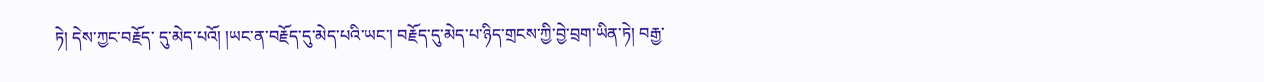ཏེ། དེས་ཀྱང་བརྗོད་ དུ་མེད་པའོ། །ཡང་ན་བརྗོད་དུ་མེད་པའི་ཡང་། བརྗོད་དུ་མེད་པ་ཉིད་གྲངས་ཀྱི་བྱེ་བྲག་ཡིན་ཏེ། བརྒྱ་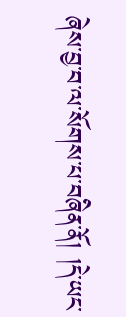ཞེས་བྱ་བ་ལ་སོགས་པ་བཞིན་ནོ། །དེ་ཡང་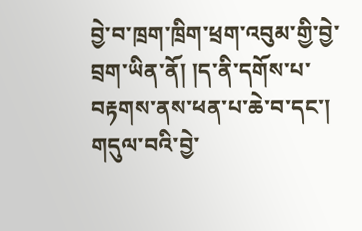བྱེ་བ་ཁྲག་ཁྲིག་ཕྲག་འབུམ་གྱི་བྱེ་བྲག་ཡིན་ནོ། །ད་ནི་དགོས་པ་བརྟགས་ནས་ཕན་པ་ཆེ་བ་དང་། གདུལ་བའི་བྱེ་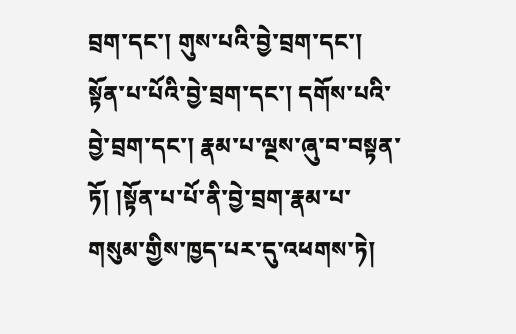བྲག་དང་། གུས་པའི་བྱེ་བྲག་དང་། སྟོན་པ་པོའི་བྱེ་བྲག་དང་། དགོས་པའི་བྱེ་བྲག་དང་། རྣམ་པ་ལྔས་ཞུ་བ་བསྟན་ཏོ། །སྟོན་པ་པོ་ནི་བྱེ་བྲག་རྣམ་པ་གསུམ་གྱིས་ཁྱད་པར་དུ་འཕགས་ཏེ།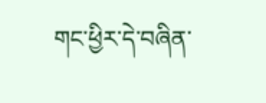གང་ཕྱིར་དེ་བཞིན་